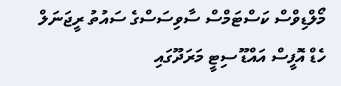މޯލްޑިވްސް ކަސްޓަމްސް ސާވިސަސްގެ ސައުތު ރީޖަނަލް ހެޑް އޮފީސް އައްޑޫ ސިޓީ މަރަދޫގައި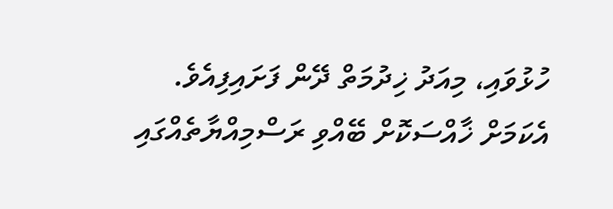ހުޅުވައި، މިއަދު ޚިދުމަތް ދޭން ފަށައިފިއެވެ.
އެކަމަށް ޚާއްސަކޮށް ބޭއްވި ރަސްމިއްޔާތެއްގައި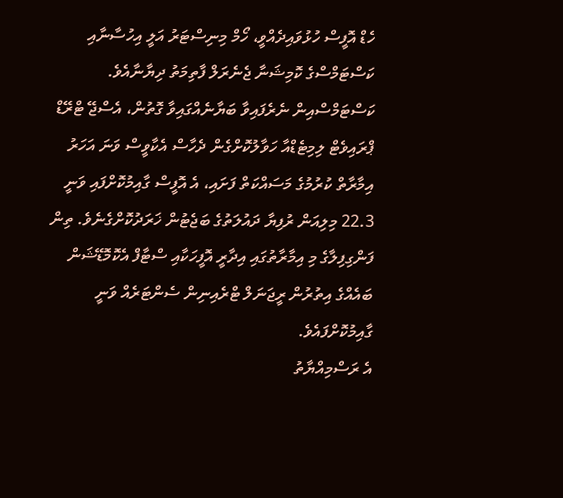ހެޑް އޮފީސް ހުޅުވައިދެއްވީ، ހޯމް މިނިސްޓަރު އަލީ އިހުސާނާއި ކަސްޓަމްސްގެ ކޮމިޝަނާ ޖެނެރަލް ފާތިމަތު ދިޔާނާއެވެ.
ކަސްޓަމްސްއިން ނެރެފައިވާ ބަޔާނެއްގައިވާ ގޮތުން، އެސްޖޭ ޓްރޭޑް ޕްރައިވެޓް ލިމިޓެޑްއާ ހަވާލުކޮށްގެން ދެހާސް އެކާވީސް ވަނަ އަހަރު އިމާރާތް ކުރުމުގެ މަސައްކަތް ފަށައި، އެ އޮފީސް ގާއިމުކޮށްފައި ވަނީ 22.3 މިލިއަން ރުފިޔާ ދައުލަތުގެ ބަޖެޓުން ޚަރަދުކޮށްގެނެވެ. ތިން ފަންގިފިލާގެ މި އިމާރާތުގައި އިދާރީ އޮފީހަކާއި ސްޓާފް އެކޮމޮޑޭޝަން ބައެއްގެ އިތުރުން ރީޖަނަލް ޓްރެއިނިން ސެންޓަރެއް ވަނީ ގާއިމުކޮށްފައެވެ.
އެ ރަސްމިއްޔާތު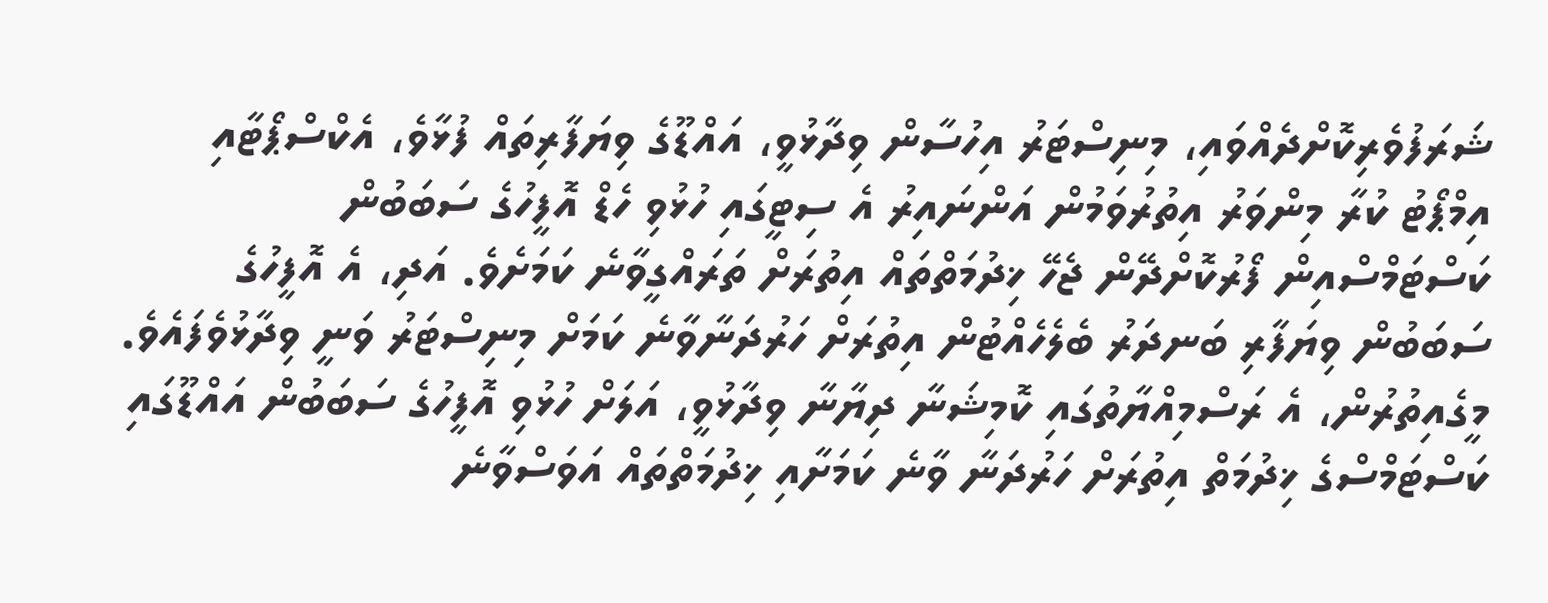ޝަރަފުވެރިކޮށްދެއްވައި، މިނިސްޓަރު އިހުސާން ވިދާޅުވީ، އައްޑޫގެ ވިޔަފާރިތައް ފުޅާވެ، އެކްސްޕޯޓާއި އިމްޕޯޓު ކުރާ މިންވަރު އިތުރުވަމުން އަންނައިރު އެ ސިޓީގައި ހުޅުވި ހެޑް އޮފީހުގެ ސަބަބުން ކަސްޓަމްސްއިން ފޯރުކޮށްދޭން ޖެހޭ ޚިދުމަތްތައް އިތުރަށް ތަރައްގީވާނެ ކަމަށެވެ. އަދި، އެ އޮފީހުގެ ސަބަބުން ވިޔަފާރި ބަނދަރު ބެލެހެއްޓުން އިތުރަށް ހަރުދަނާވާނެ ކަމަށް މިނިސްޓަރު ވަނީ ވިދާޅުވެފައެވެ.
މީގެއިތުރުން، އެ ރަސްމިއްޔާތުގައި ކޮމިޝަނާ ދިޔާނާ ވިދާޅުވީ، އަލަށް ހުޅުވި އޮފީހުގެ ސަބަބުން އައްޑޫގައި ކަސްޓަމްސްގެ ޚިދުމަތް އިތުރަށް ހަރުދަނާ ވާނެ ކަމަށާއި ޚިދުމަތްތައް އަވަސްވާނެ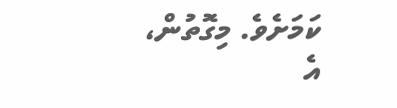ކަމަށެވެ. މިގޮތުން، އެ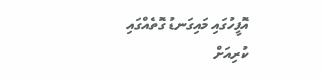އޮފީހުގައި މައިގަނޑު ގޮތެއްގައި ކުރިއަށް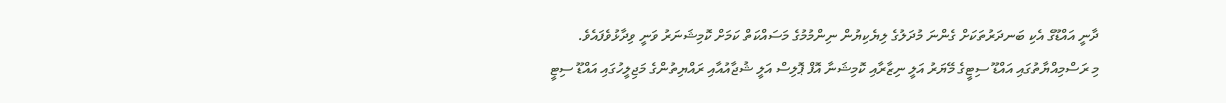ދާނީ އައްޑޫގެ އެކި ބަނދަރުތަކަށް ގެންނަ މުދަލުގެ ލިޔެކިޔުން ނިންމުމުގެ މަސައްކަތް ކަމަށް ކޮމިޝަނަރު ވަނީ ވިދާޅުވެފައެވެ.
މި ރަސްމިއްޔާތުގައި އައްޑޫ ސިޓީގެ މޭޔަރު އަލީ ނިޒާރާއި ކޮމިޝަނާ އޮފް ޕޮލިސް އަލީ ޝުޖާއުއާއި ރައްޔިތުންގެ މަޖިލީހުގައި އައްޑޫ ސިޓީ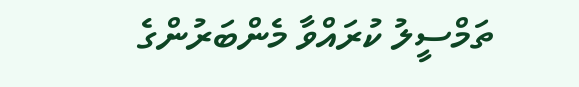ތަމްސީލު ކުރައްވާ މެންބަރުންގެ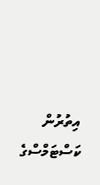އިތުރުން ކަސްޓަމްސްގެ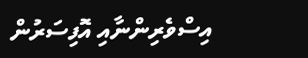އިސްވެރިންނާއި އޮފިސަރުން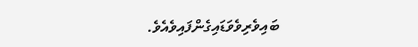ބައިވެރިވެވަޑައިގެންފައިވެއެވެ.